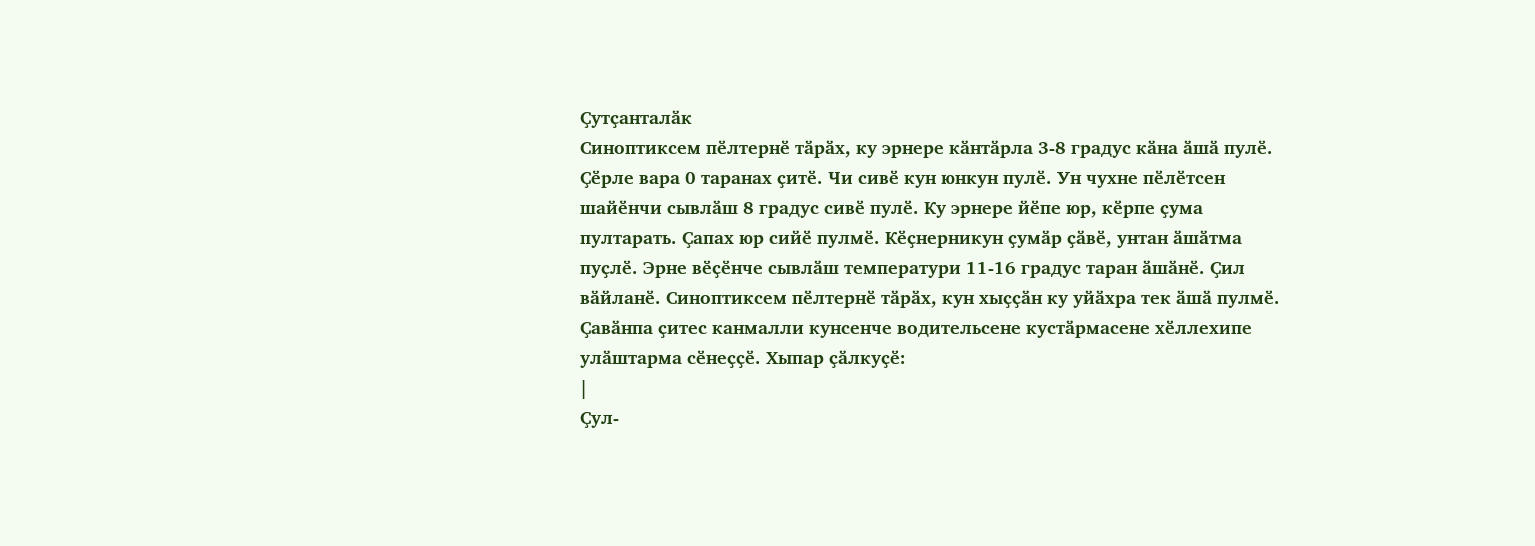Ҫутҫанталӑк
Синоптиксем пӗлтернӗ тӑрӑх, ку эрнере кӑнтӑрла 3-8 градус кӑна ӑшӑ пулӗ. Ҫӗрле вара 0 таранах ҫитӗ. Чи сивӗ кун юнкун пулӗ. Ун чухне пӗлӗтсен шайӗнчи сывлӑш 8 градус сивӗ пулӗ. Ку эрнере йӗпе юр, кӗрпе ҫума пултарать. Ҫапах юр сийӗ пулмӗ. Кӗҫнерникун ҫумӑр ҫӑвӗ, унтан ӑшӑтма пуҫлӗ. Эрне вӗҫӗнче сывлӑш температури 11-16 градус таран ӑшӑнӗ. Ҫил вӑйланӗ. Синоптиксем пӗлтернӗ тӑрӑх, кун хыҫҫӑн ку уйӑхра тек ӑшӑ пулмӗ. Ҫавӑнпа ҫитес канмалли кунсенче водительсене кустӑрмасене хӗллехипе улӑштарма сӗнеҫҫӗ. Хыпар ҫӑлкуҫӗ:
|
Ҫул-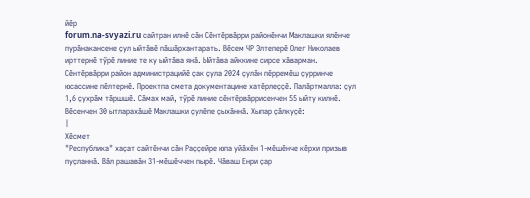йӗр
forum.na-svyazi.ru сайтран илнӗ сӑн Сӗнтӗрвӑрри районӗнчи Маклашки ялӗнче пурӑнакансене ҫул ыйтӑвӗ пӑшӑрхантарать. Вӗсем ЧР Элтеперӗ Олег Николаев ирттернӗ тӳрӗ линие те ку ыйтӑва янӑ. Ыйтӑва айккине сирсе хӑварман. Сӗнтӗрвӑрри район администрацийӗ ҫак ҫула 2024 ҫулӑн пӗрремӗш ҫурринче юсассине пӗлтернӗ. Проектпа смета документацине хатӗрлеҫҫӗ. Палӑртмалла: ҫул 1,6 ҫухрӑм тӑршшӗ. Сӑмах май, тӳрӗ линие сӗнтӗрвӑррисенчен 55 ыйту килнӗ. Вӗсенчен 30 ытларахӑшӗ Маклашки ҫулӗпе ҫыхӑннӑ. Хыпар ҫӑлкуҫӗ:
|
Хӗсмет
"Республика" хаҫат сайтӗнчи сӑн Раҫҫейре юпа уйӑхӗн 1-мӗшӗнче кӗрхи призыв пуҫланнӑ. Вӑл рашавӑн 31-мӗшӗччен пырӗ. Чӑваш Енри ҫар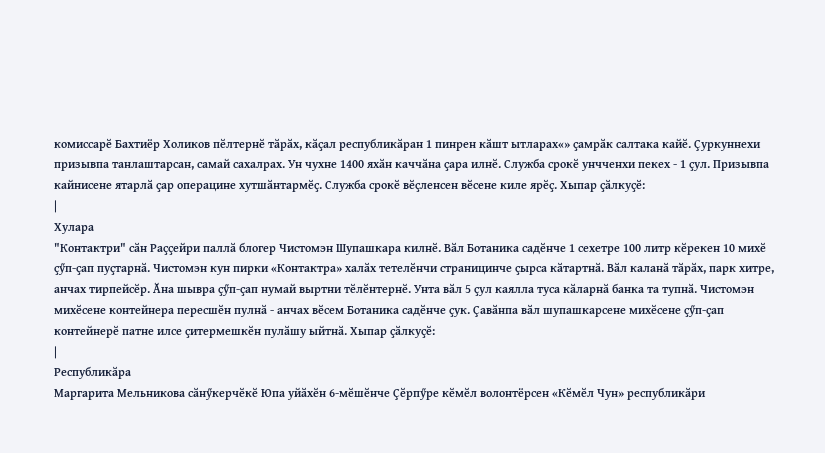комиссарӗ Бахтиёр Холиков пӗлтернӗ тӑрӑх, кӑҫал республикӑран 1 пинрен кӑшт ытларах«» ҫамрӑк салтака кайӗ. Ҫуркуннехи призывпа танлаштарсан, самай сахалрах. Ун чухне 1400 яхӑн каччӑна ҫара илнӗ. Служба срокӗ унчченхи пекех - 1 ҫул. Призывпа кайнисене ятарлӑ ҫар операцине хутшӑнтармӗҫ. Служба срокӗ вӗҫленсен вӗсене киле ярӗҫ. Хыпар ҫӑлкуҫӗ:
|
Хулара
"Контактри" сӑн Раҫҫейри паллӑ блогер Чистомэн Шупашкара килнӗ. Вӑл Ботаника садӗнче 1 сехетре 100 литр кӗрекен 10 михӗ ҫӳп-ҫап пуҫтарнӑ. Чистомэн кун пирки «Контактра» халӑх тетелӗнчи страницинче ҫырса кӑтартнӑ. Вӑл каланӑ тӑрӑх, парк хитре, анчах тирпейсӗр. Ӑна шывра ҫӳп-ҫап нумай выртни тӗлӗнтернӗ. Унта вӑл 5 ҫул каялла туса кӑларнӑ банка та тупнӑ. Чистомэн михӗсене контейнера пересшӗн пулнӑ - анчах вӗсем Ботаника садӗнче ҫук. Ҫавӑнпа вӑл шупашкарсене михӗсене ҫӳп-ҫап контейнерӗ патне илсе ҫитермешкӗн пулӑшу ыйтнӑ. Хыпар ҫӑлкуҫӗ:
|
Республикӑра
Маргарита Мельникова сӑнӳкерчӗкӗ Юпа уйӑхӗн 6-мӗшӗнче Ҫӗрпӳре кӗмӗл волонтёрсен «Кӗмӗл Чун» республикӑри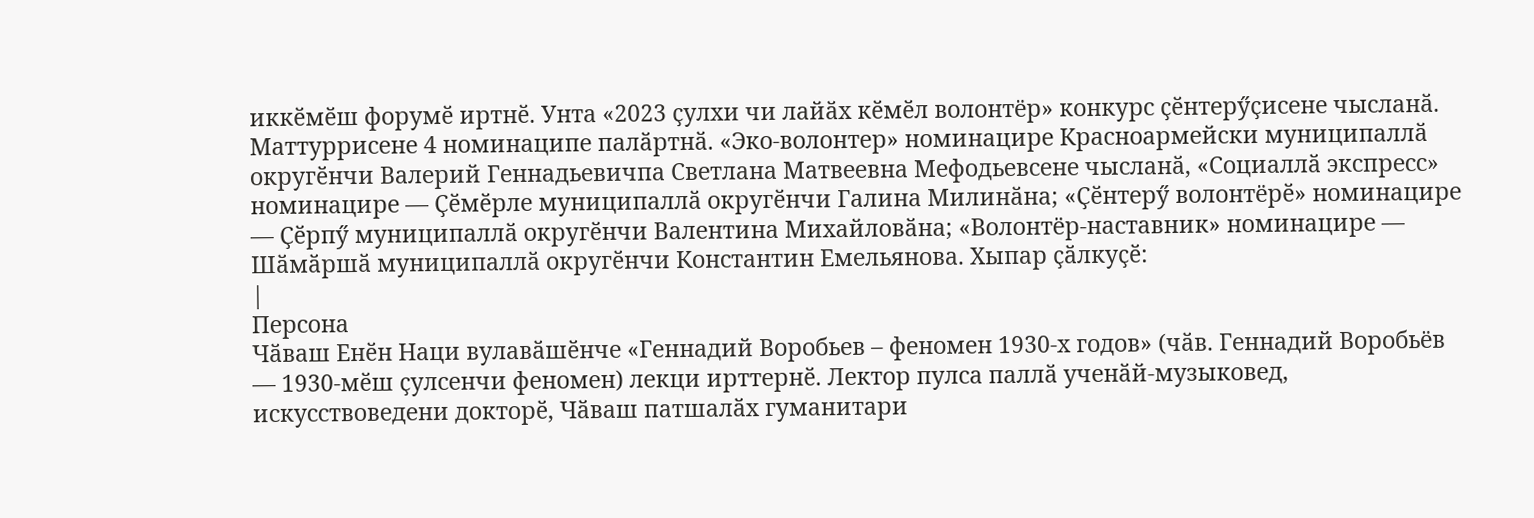иккӗмӗш форумӗ иртнӗ. Унта «2023 ҫулхи чи лайӑх кӗмӗл волонтёр» конкурс ҫӗнтерӳҫисене чысланӑ. Маттуррисене 4 номинаципе палӑртнӑ. «Эко-волонтер» номинацире Красноармейски муниципаллӑ округӗнчи Валерий Геннадьевичпа Светлана Матвеевна Мефодьевсене чысланӑ, «Социаллӑ экспресс» номинацире — Ҫӗмӗрле муниципаллӑ округӗнчи Галина Милинӑна; «Ҫӗнтерӳ волонтёрӗ» номинацире — Ҫӗрпӳ муниципаллӑ округӗнчи Валентина Михайловӑна; «Волонтёр-наставник» номинацире — Шӑмӑршӑ муниципаллӑ округӗнчи Константин Емельянова. Хыпар ҫӑлкуҫӗ:
|
Персона
Чӑваш Енӗн Наци вулавӑшӗнче «Геннадий Воробьев – феномен 1930-х годов» (чӑв. Геннадий Воробьёв — 1930-мӗш ҫулсенчи феномен) лекци ирттернӗ. Лектор пулса паллӑ ученӑй-музыковед, искусствоведени докторӗ, Чӑваш патшалӑх гуманитари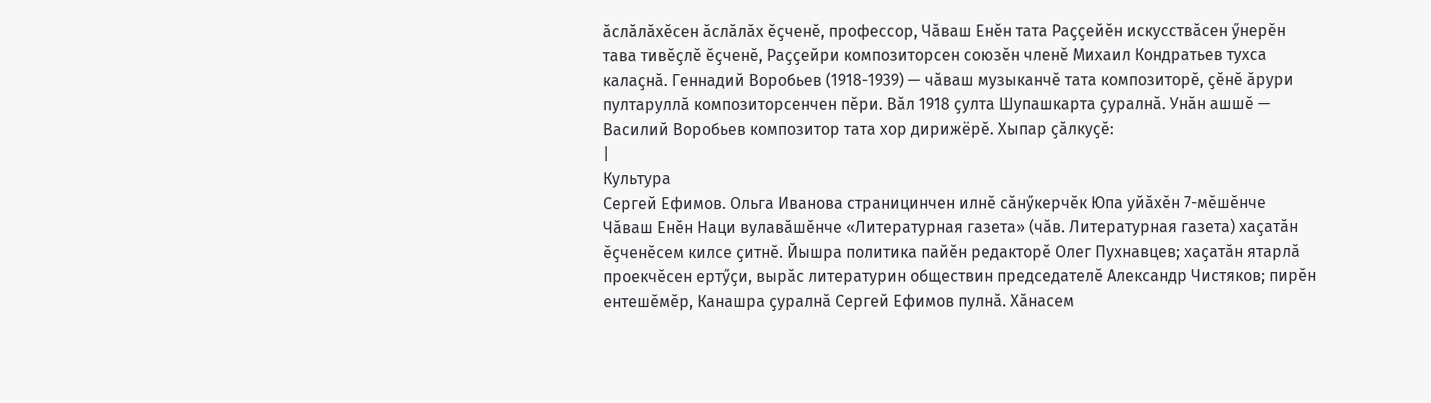ӑслӑлӑхӗсен ӑслӑлӑх ӗҫченӗ, профессор, Чӑваш Енӗн тата Раҫҫейӗн искусствӑсен ӳнерӗн тава тивӗҫлӗ ӗҫченӗ, Раҫҫейри композиторсен союзӗн членӗ Михаил Кондратьев тухса калаҫнӑ. Геннадий Воробьев (1918-1939) — чӑваш музыканчӗ тата композиторӗ, ҫӗнӗ ӑрури пултаруллӑ композиторсенчен пӗри. Вӑл 1918 ҫулта Шупашкарта ҫуралнӑ. Унӑн ашшӗ — Василий Воробьев композитор тата хор дирижёрӗ. Хыпар ҫӑлкуҫӗ:
|
Культура
Сергей Ефимов. Ольга Иванова страницинчен илнӗ сӑнӳкерчӗк Юпа уйӑхӗн 7-мӗшӗнче Чӑваш Енӗн Наци вулавӑшӗнче «Литературная газета» (чӑв. Литературная газета) хаҫатӑн ӗҫченӗсем килсе ҫитнӗ. Йышра политика пайӗн редакторӗ Олег Пухнавцев; хаҫатӑн ятарлӑ проекчӗсен ертӳҫи, вырӑс литературин обществин председателӗ Александр Чистяков; пирӗн ентешӗмӗр, Канашра ҫуралнӑ Сергей Ефимов пулнӑ. Хӑнасем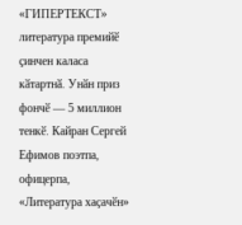«ГИПЕРТЕКСТ» литература премийӗ ҫинчен каласа кӑтартнӑ. Унӑн приз фончӗ — 5 миллион тенкӗ. Кайран Сергей Ефимов поэтпа, офицерпа, «Литература хаҫачӗн»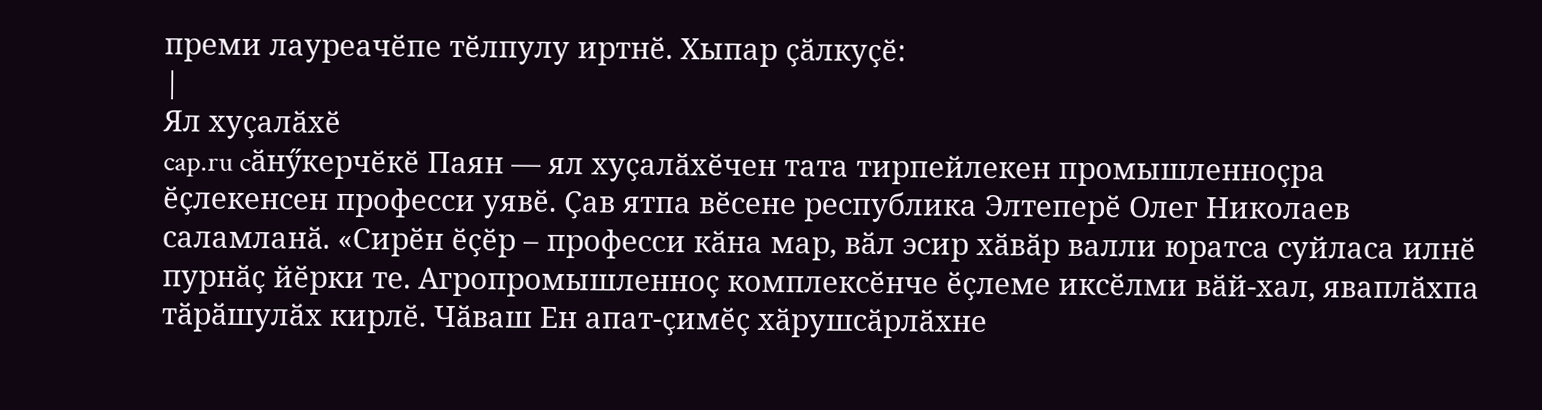преми лауреачӗпе тӗлпулу иртнӗ. Хыпар ҫӑлкуҫӗ:
|
Ял хуҫалӑхӗ
cap.ru cӑнӳкерчӗкӗ Паян — ял хуҫалӑхӗчен тата тирпейлекен промышленноҫра ӗҫлекенсен професси уявӗ. Ҫав ятпа вӗсене республика Элтеперӗ Олег Николаев саламланӑ. «Сирӗн ӗҫӗр – професси кӑна мар, вӑл эсир хӑвӑр валли юратса суйласа илнӗ пурнӑҫ йӗрки те. Агропромышленноҫ комплексӗнче ӗҫлеме иксӗлми вӑй-хал, яваплӑхпа тӑрӑшулӑх кирлӗ. Чӑваш Ен апат-ҫимӗҫ хӑрушсӑрлӑхне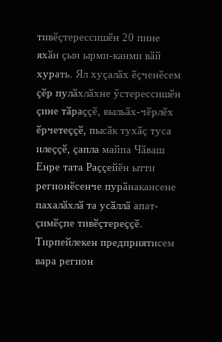тивӗҫтерессишӗн 20 пине яхӑн ҫын ырми-канми вӑй хурать. Ял хуҫалӑх ӗҫченӗсем ҫӗр пулӑхлӑхне ӳстерессишӗн ҫине тӑраҫҫӗ, выльӑх-чӗрлӗх ӗрчетеҫҫӗ, пысӑк тухӑҫ туса илеҫҫӗ, ҫапла майпа Чӑваш Енре тата Раҫҫейӗн ытти регионӗсенче пурӑнакансене пахалӑхлӑ та усӑллӑ апат-ҫимӗҫпе тивӗҫтереҫҫӗ. Тирпейлекен предприятисем вара регион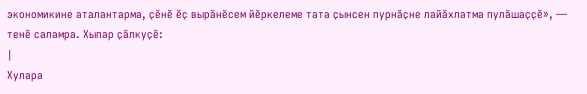экономикине аталантарма, ҫӗнӗ ӗҫ вырӑнӗсем йӗркелеме тата ҫынсен пурнӑҫне лайӑхлатма пулӑшаҫҫӗ», — тенӗ саламра. Хыпар ҫӑлкуҫӗ:
|
Хулара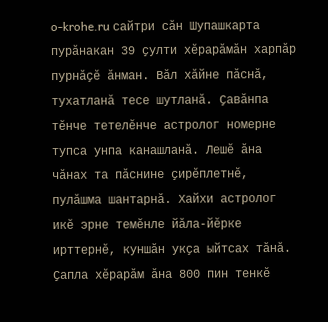o-krohe.ru сайтри сӑн Шупашкарта пурӑнакан 39 ҫулти хӗрарӑмӑн харпӑр пурнӑҫӗ ӑнман. Вӑл хӑйне пӑснӑ, тухатланӑ тесе шутланӑ. Ҫавӑнпа тӗнче тетелӗнче астролог номерне тупса унпа канашланӑ. Лешӗ ӑна чӑнах та пӑснине ҫирӗплетнӗ, пулӑшма шантарнӑ. Хайхи астролог икӗ эрне темӗнле йӑла-йӗрке ирттернӗ, куншӑн укҫа ыйтсах тӑнӑ. Ҫапла хӗрарӑм ӑна 800 пин тенкӗ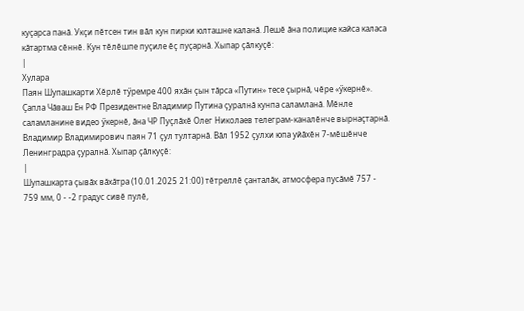куҫарса панӑ. Укҫи пӗтсен тин вӑл кун пирки юлташне каланӑ. Лешӗ ӑна полицие кайса каласа кӑтартма сӗннӗ. Кун тӗлӗшпе пуҫиле ӗҫ пуҫарнӑ. Хыпар ҫӑлкуҫӗ:
|
Хулара
Паян Шупашкарти Хӗрлӗ тӳремре 400 яхӑн ҫын тӑрса «Путин» тесе ҫырнӑ, чӗре «ӳкернӗ». Ҫапла Чӑваш Ен РФ Президентне Владимир Путина ҫуралнӑ кунпа саламланӑ. Мӗнле саламланине видео ӳкернӗ, ӑна ЧР Пуҫлӑхӗ Олег Николаев телеграм-каналӗнче вырнаҫтарнӑ. Владимир Владимирович паян 71 ҫул тултарнӑ. Вӑл 1952 ҫулхи юпа уйӑхӗн 7-мӗшӗнче Ленинградра ҫуралнӑ. Хыпар ҫӑлкуҫӗ:
|
Шупашкарта ҫывӑх вӑхӑтра (10.01.2025 21:00) тӗтреллӗ ҫанталӑк, атмосфера пусӑмӗ 757 - 759 мм, 0 - -2 градус сивӗ пулӗ,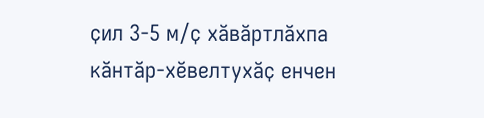ҫил 3-5 м/ҫ хӑвӑртлӑхпа кӑнтӑр-хӗвелтухӑҫ енчен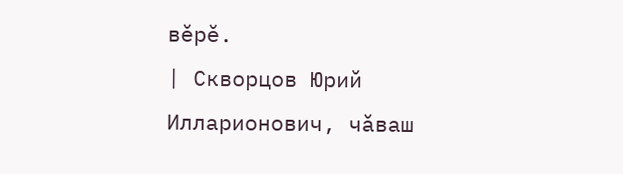вӗрӗ.
| Скворцов Юрий Илларионович, чӑваш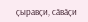ҫыравҫи, сӑвӑҫи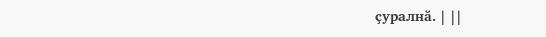ҫуралнӑ. | ||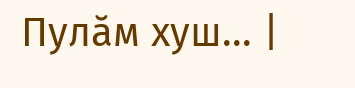Пулӑм хуш... |